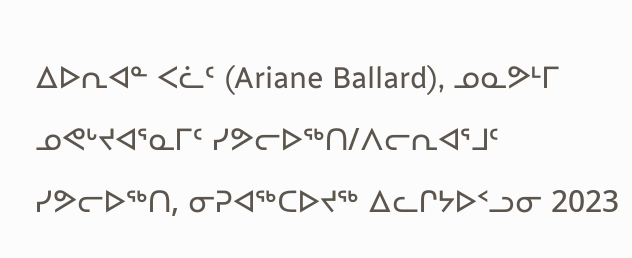ᐃᐅᕆᐊᓐ ᐸᓛᑦ (Ariane Ballard), ᓄᓇᕗᒻᒥ ᓄᕙᒡᔪᐊᕐᓇᒥᑦ ᓯᕗᓕᐅᖅᑎ/ᐱᓕᕆᐊᕐᒧᑦ ᓯᕗᓕᐅᖅᑎ, ᓂᕈᐊᖅᑕᐅᔪᖅ ᐃᓚᒋᔭᐅᑉᓗᓂ 2023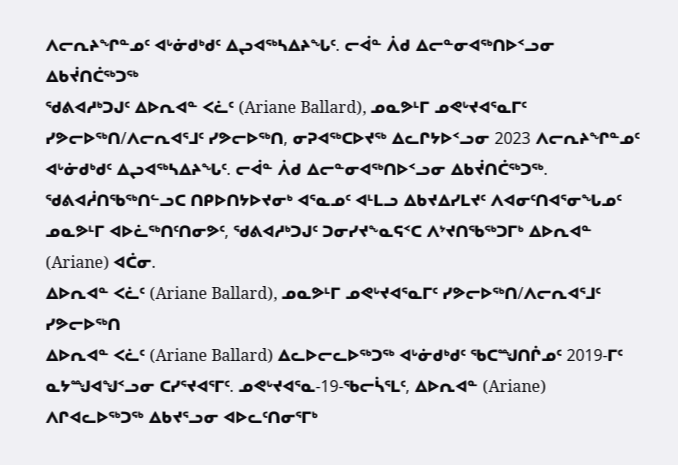ᐱᓕᕆᔨᖏᓐᓄᑦ ᐊᒡᓃᑯᒃᑯᑦ ᐃᖢᐊᖅᓴᐃᔨᖓᑦ. ᓕᐋᓐ ᐲᑯ ᐃᓕᓐᓂᐊᖅᑎᐅᑉᓗᓂ ᐃᑲᔫᑎᑖᖅᑐᖅ
ᖁᕕᐊᓱᒃᑐᒍᑦ ᐃᐅᕆᐊᓐ ᐸᓛᑦ (Ariane Ballard), ᓄᓇᕗᒻᒥ ᓄᕙᒡᔪᐊᕐᓇᒥᑦ ᓯᕗᓕᐅᖅᑎ/ᐱᓕᕆᐊᕐᒧᑦ ᓯᕗᓕᐅᖅᑎ, ᓂᕈᐊᖅᑕᐅᔪᖅ ᐃᓚᒋᔭᐅᑉᓗᓂ 2023 ᐱᓕᕆᔨᖏᓐᓄᑦ ᐊᒡᓃᑯᒃᑯᑦ ᐃᖢᐊᖅᓴᐃᔨᖓᑦ. ᓕᐋᓐ ᐲᑯ ᐃᓕᓐᓂᐊᖅᑎᐅᑉᓗᓂ ᐃᑲᔫᑎᑖᖅᑐᖅ. ᖁᕕᐊᓲᑎᖃᖅᑎᓪᓗᑕ ᑎᑭᐅᑎᔭᐅᔪᓂᒃ ᐊᕐᓇᓄᑦ ᐊᒻᒪᓗ ᐃᑲᔪᐃᓯᒪᔪᑦ ᐱᐊᓂᑦᑎᐊᕐᓂᖓᓄᑦ ᓄᓇᕗᒻᒥ ᐊᐅᓛᖅᑎᑦᑎᓂᕗᑦ, ᖁᕕᐊᓱᒃᑐᒍᑦ ᑐᓂᓯᔪᖕᓇᕋᑉᑕ ᐱᔾᔪᑎᖃᖅᑐᒥᒃ ᐃᐅᕆᐊᓐ (Ariane) ᐊᑖᓂ.
ᐃᐅᕆᐊᓐ ᐸᓛᑦ (Ariane Ballard), ᓄᓇᕗᒻᒥ ᓄᕙᒡᔪᐊᕐᓇᒥᑦ ᓯᕗᓕᐅᖅᑎ/ᐱᓕᕆᐊᕐᒧᑦ ᓯᕗᓕᐅᖅᑎ
ᐃᐅᕆᐊᓐ ᐸᓛᑦ (Ariane Ballard) ᐃᓚᐅᓕᓚᐅᖅᑐᖅ ᐊᒡᓃᑯᒃᑯᑦ ᖃᑕᙳᑎᒌᓄᑦ 2019-ᒥᑦ ᓇᔭᙳᐊᖑᑉᓗᓂ ᑕᓯᕐᔪᐊᕐᒥᑦ. ᓄᕙᒡᔪᐊᕐᓇ-19-ᖃᓕᓵᕐᒪᑦ, ᐃᐅᕆᐊᓐ (Ariane) ᐱᒋᐊᓚᐅᖅᑐᖅ ᐃᑲᔪᕐᓗᓂ ᐊᐅᓚᑦᑎᓂᕐᒥᒃ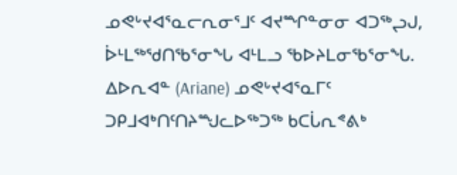ᓄᕙᒡᔪᐊᕐᓇᓕᕆᓂᕐᒧᑦ ᐊᔪᙱᓐᓂᓂ ᐊᑐᖅᖢᒍ, ᐆᒻᒪᖅᖁᑎᖃᕐᓂᖓ ᐊᒻᒪᓗ ᖃᐅᔨᒪᓂᖃᕐᓂᖓ. ᐃᐅᕆᐊᓐ (Ariane) ᓄᕙᒡᔪᐊᕐᓇᒥᑦ ᑐᑭᒧᐊᒃᑎᑦᑎᔨᙳᓚᐅᖅᑐᖅ ᑲᑕᒑᕆᕝᕕᒃ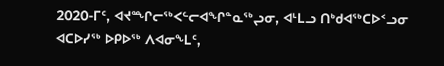2020-ᒥᑦ, ᐊᔪᙱᓕᖅᐸᓪᓕᐊᖏᓐᓇᖅᖢᓂ, ᐊᒻᒪᓗ ᑎᒃᑯᐊᖅᑕᐅᑉᓗᓂ ᐊᑕᐅᓯᖅ ᐅᑭᐅᖅ ᐱᐊᓂᖕᒪᑦ,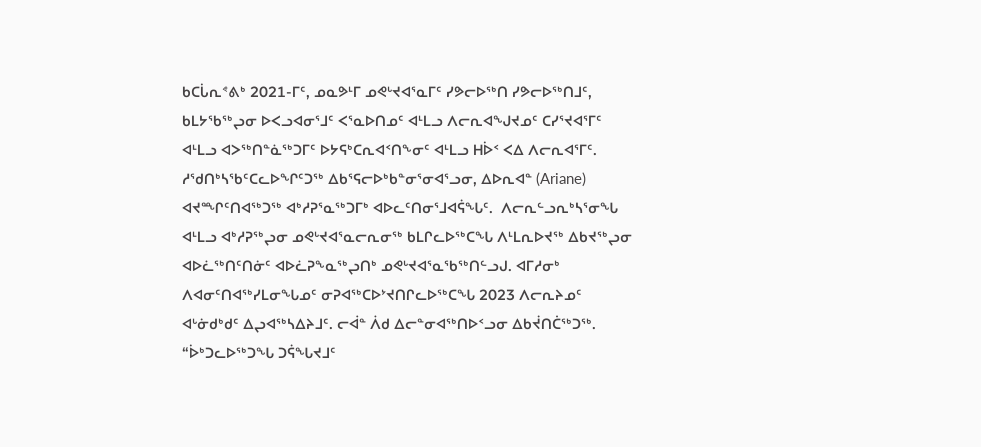ᑲᑕᒑᕆᕝᕕᒃ 2021-ᒥᑦ, ᓄᓇᕗᒻᒥ ᓄᕙᒡᔪᐊᕐᓇᒥᑦ ᓯᕗᓕᐅᖅᑎ ᓯᕗᓕᐅᖅᑎᒧᑦ, ᑲᒪᔭᖃᖅᖢᓂ ᐅᐸᓗᐊᓂᕐᒧᑦ ᐸᕐᓇᐅᑎᓄᑦ ᐊᒻᒪᓗ ᐱᓕᕆᐊᖑᔪᓄᑦ ᑕᓯᕐᔪᐊᕐᒥᑦ ᐊᒻᒪᓗ ᐊᐳᖅᑎᓐᓈᖅᑐᒥᑦ ᐅᔭᕋᒃᑕᕆᐊᑉᑎᖕᓂᑦ ᐊᒻᒪᓗ ᕼᐆᑉ ᐸᐃ ᐱᓕᕆᐊᕐᒥᑦ. ᓱᖁᑎᒃᓴᖃᑦᑕᓚᐅᖏᑦᑐᖅ ᐃᑲᕐᕋᓕᐅᒃᑲᓐᓂᕐᓂᐊᕐᓗᓂ, ᐃᐅᕆᐊᓐ (Ariane) ᐊᔪᙱᑦᑎᐊᖅᑐᖅ ᐊᒃᓱᕈᕐᓇᖅᑐᒥᒃ ᐊᐅᓚᑦᑎᓂᕐᒧᐊᕌᖓᑦ.  ᐱᓕᕆᓪᓗᕆᒃᓴᕐᓂᖓ ᐊᒻᒪᓗ ᐊᒃᓱᕈᖅᖢᓂ ᓄᕙᒡᔪᐊᕐᓇᓕᕆᓂᖅ ᑲᒪᒋᓚᐅᖅᑕᖓ ᐱᒻᒪᕆᐅᔪᖅ ᐃᑲᔪᖅᖢᓂ ᐊᐅᓛᖅᑎᑦᑎᓃᑦ ᐊᐅᓛᕈᖕᓇᖅᖢᑎᒃ ᓄᕙᒡᔪᐊᕐᓇᖃᖅᑎᓪᓗᒍ. ᐊᒥᓱᓂᒃ ᐱᐊᓂᑦᑎᐊᖅᓯᒪᓂᖓᓄᑦ ᓂᕈᐊᖅᑕᐅᔾᔪᑎᒋᓚᐅᖅᑕᖓ 2023 ᐱᓕᕆᔨᓄᑦ ᐊᒡᓃᑯᒃᑯᑦ ᐃᖢᐊᖅᓴᐃᔨᒧᑦ. ᓕᐋᓐ ᐲᑯ ᐃᓕᓐᓂᐊᖅᑎᐅᑉᓗᓂ ᐃᑲᔫᑎᑖᖅᑐᖅ.
“ᐆᒃᑐᓚᐅᖅᑐᖓ ᑐᕌᖓᔪᒧᑦ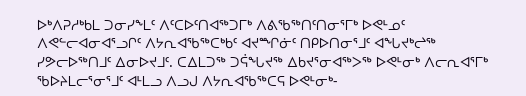ᐅᒃᐱᕈᓱᒃᑲᒪ ᑐᓂᓯᖕᒪᑦ ᐱᑦᑕᐅᑦᑎᐊᖅᑐᒥᒃ ᐱᕕᖃᖅᑎᑦᑎᓂᕐᒥᒃ ᐅᕙᒻᓄᑦ ᐱᕙᓪᓕᐊᓂᐊᕐᓗᒋᑦ ᐱᔭᕆᐊᖃᖅᑕᒃᑲᑦ ᐊᔪᙱᓃᑦ ᑎᑭᐅᑎᓂᕐᒧᑦ ᐊᖓᔪᒃᖠᖅ ᓯᕗᓕᐅᖅᑎᒧᑦ ᐃᓂᐅᔪᒧᑦ. ᑕᐃᒪᑐᖅ ᑐᕌᖓᔪᖅ ᐃᑲᔪᕐᓂᐊᖅᐳᖅ ᐅᕙᒻᓂᒃ ᐱᓕᕆᐊᕐᒥᒃ ᖃᐅᔨᒪᓕᕐᓂᕐᒧᑦ ᐊᒻᒪᓗ ᐱᓗᒍ ᐱᔭᕆᐊᖃᖅᑕᕋ ᐅᕙᒻᓂᒃ-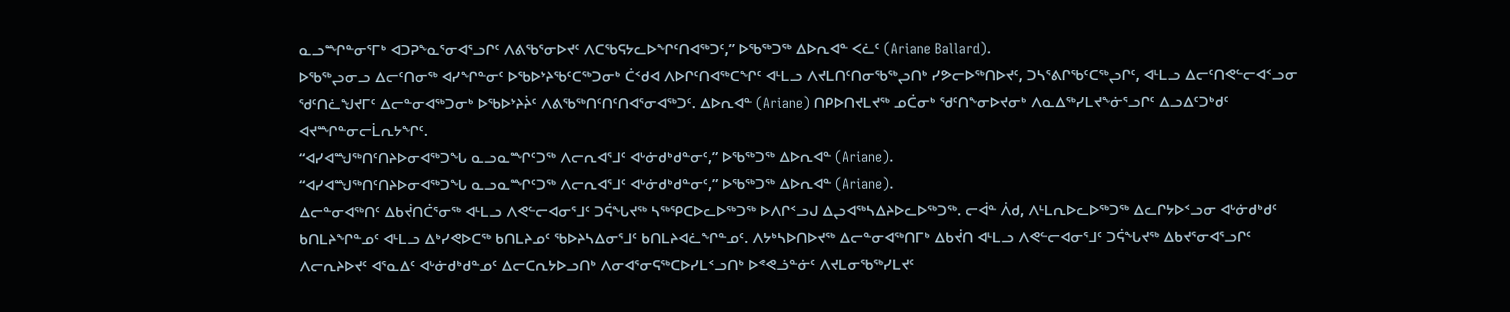ᓇᓗᙱᓐᓂᕐᒥᒃ ᐊᑐᕈᖕᓇᕐᓂᐊᕐᓗᒋᑦ ᐱᕕᖃᕐᓂᐅᔪᑦ ᐱᑕᖃᕋᔭᓚᐅᖏᑦᑎᐊᖅᑐᑦ,” ᐅᖃᖅᑐᖅ ᐃᐅᕆᐊᓐ ᐸᓛᑦ (Ariane Ballard).
ᐅᖃᖅᖢᓂᓗ ᐃᓕᑦᑎᓂᖅ ᐊᓯᖏᓐᓂᑦ ᐅᖃᐅᔾᔨᖃᑦᑕᖅᑐᓂᒃ ᑖᑉᑯᐊ ᐱᐅᒋᑦᑎᐊᖅᑕᖏᑦ ᐊᒻᒪᓗ ᐱᔪᒪᑎᑦᑎᓂᖃᖅᖢᑎᒃ ᓯᕗᓕᐅᖅᑎᐅᔪᑦ, ᑐᓴᕐᕕᒋᖃᑦᑕᖅᖢᒋᑦ, ᐊᒻᒪᓗ ᐃᓕᑦᑎᕙᓪᓕᐊᑉᓗᓂ ᖁᑦᑎᓛᖑᔪᒥᑦ ᐃᓕᓐᓂᐊᖅᑐᓂᒃ ᐅᖃᐅᔾᔨᔩᑦ ᐱᕕᖃᖅᑎᑦᑎᑦᑎᐊᕐᓂᐊᖅᑐᑦ. ᐃᐅᕆᐊᓐ (Ariane) ᑎᑭᐅᑎᔪᒪᔪᖅ ᓄᑖᓂᒃ ᖁᑦᑎᖕᓂᐅᔪᓂᒃ ᐱᓇᐃᖅᓯᒪᔪᖕᓃᕐᓗᒋᑦ ᐃᓗᐃᑦᑐᒃᑯᑦ ᐊᔪᙱᓐᓂᓕᒫᕆᔭᖏᑦ.
“ᐊᓯᐊᙳᖅᑎᑦᑎᔨᐅᓂᐊᖅᑐᖓ ᓇᓗᓇᙱᑦᑐᖅ ᐱᓕᕆᐊᕐᒧᑦ ᐊᒡᓃᑯᒃᑯᓐᓂᑦ,” ᐅᖃᖅᑐᖅ ᐃᐅᕆᐊᓐ (Ariane).
“ᐊᓯᐊᙳᖅᑎᑦᑎᔨᐅᓂᐊᖅᑐᖓ ᓇᓗᓇᙱᑦᑐᖅ ᐱᓕᕆᐊᕐᒧᑦ ᐊᒡᓃᑯᒃᑯᓐᓂᑦ,” ᐅᖃᖅᑐᖅ ᐃᐅᕆᐊᓐ (Ariane).
ᐃᓕᓐᓂᐊᖅᑎᑦ ᐃᑲᔫᑎᑖᕐᓂᖅ ᐊᒻᒪᓗ ᐱᕙᓪᓕᐊᓂᕐᒧᑦ ᑐᕌᖓᔪᖅ ᓴᖅᕿᑕᐅᓚᐅᖅᑐᖅ ᐅᐱᒋᑉᓗᒍ ᐃᖢᐊᖅᓴᐃᔨᐅᓚᐅᖅᑐᖅ. ᓕᐋᓐ ᐲᑯ, ᐱᒻᒪᕆᐅᓚᐅᖅᑐᖅ ᐃᓚᒋᔭᐅᑉᓗᓂ ᐊᒡᓃᑯᒃᑯᑦ ᑲᑎᒪᔨᖏᓐᓄᑦ ᐊᒻᒪᓗ ᐃᒃᓯᕙᐅᑕᖅ ᑲᑎᒪᔨᓄᑦ ᖃᐅᔨᓴᐃᓂᕐᒧᑦ ᑲᑎᒪᔨᐊᓛᖏᓐᓄᑦ. ᐱᔭᒃᓴᐅᑎᐅᔪᖅ ᐃᓕᓐᓂᐊᖅᑎᒥᒃ ᐃᑲᔫᑎ ᐊᒻᒪᓗ ᐱᕙᓪᓕᐊᓂᕐᒧᑦ ᑐᕌᖓᔪᖅ ᐃᑲᔪᕐᓂᐊᕐᓗᒋᑦ ᐱᓕᕆᔨᐅᔪᑦ ᐊᕐᓇᐃᑦ ᐊᒡᓃᑯᒃᑯᓐᓄᑦ ᐃᓕᑕᕆᔭᐅᓗᑎᒃ ᐱᓂᐊᕐᓂᕋᖅᑕᐅᓯᒪᑉᓗᑎᒃ ᐅᕝᕙᓘᓐᓃᑦ ᐱᔪᒪᓂᖃᖅᓯᒪᔪᑦ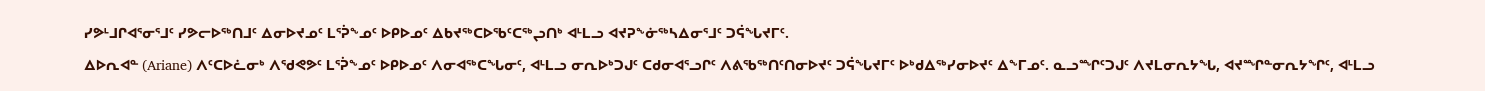ᓯᕗᒻᒧᒋᐊᕐᓂᕐᒧᑦ ᓯᕗᓕᐅᖅᑎᒧᑦ ᐃᓂᐅᔪᓄᑦ ᒪᕐᕉᖕᓄᑦ ᐅᑭᐅᓄᑦ ᐃᑲᔪᖅᑕᐅᖃᑦᑕᖅᖢᑎᒃ ᐊᒻᒪᓗ ᐊᔪᕈᖕᓃᖅᓴᐃᓂᕐᒧᑦ ᑐᕌᖓᔪᒥᑦ.
ᐃᐅᕆᐊᓐ (Ariane) ᐱᑦᑕᐅᓛᓂᒃ ᐱᖁᕙᕗᑦ ᒪᕐᕉᖕᓄᑦ ᐅᑭᐅᓄᑦ ᐱᓂᐊᖅᑕᖓᓂᑦ, ᐊᒻᒪᓗ ᓂᕆᐅᒃᑐᒍᑦ ᑕᑯᓂᐊᕐᓗᒋᑦ ᐱᕕᖃᖅᑎᑦᑎᓂᐅᔪᑦ ᑐᕌᖓᔪᒥᑦ ᐅᒃᑯᐃᖅᓯᓂᐅᔪᑦ ᐃᖕᒥᓄᑦ. ᓇᓗᙱᑦᑐᒍᑦ ᐱᔪᒪᓂᕆᔭᖓ, ᐊᔪᙱᓐᓂᕆᔭᖏᑦ, ᐊᒻᒪᓗ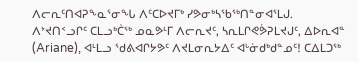ᐱᓕᕆᑦᑎᐊᕈᖕᓇᕐᓂᖓ ᐱᑦᑕᐅᔪᒥᒃ ᓯᕗᓂᒃᓴᖃᖅᑎᓐᓂᐊᕐᒪᒍ.
ᐱᔾᔪᑎᑉᓗᒋᑦ ᑕᒪᓗᒃᑖᖅ ᓄᓇᕗᒻᒥ ᐱᓕᕆᔪᑦ, ᓴᕆᒪᒋᕙᕘᕈᒪᔪᒍᑦ, ᐃᐅᕆᐊᓐ (Ariane), ᐊᒻᒪᓗ ᖁᕕᐊᒋᔭᕗᑦ ᐱᔪᒪᓂᕆᔭᐃᑦ ᐊᒡᓃᑯᒃᑯᓐᓄᑦ! ᑕᐃᒪᑐᖅ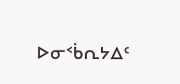ᐅᓂᑉᑳᕆᔭᐃᑦ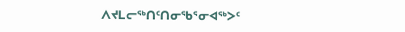ᐱᔪᒪᓕᖅᑎᑦᑎᓂᖃᕐᓂᐊᖅᐳᑦ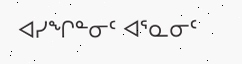ᐊᓯᖏᓐᓂᑦ ᐊᕐᓇᓂᑦ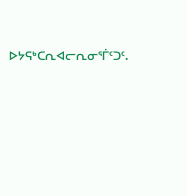ᐅᔭᕋᒃᑕᕆᐊᓕᕆᓂᕐᒦᑦᑐᑦ.